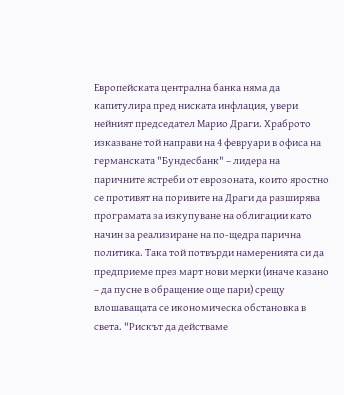Европейската централна банка няма да капитулира пред ниската инфлация, увери нейният председател Марио Драги. Храброто изказване той направи на 4 февруари в офиса на германската "Бундесбанк" – лидера на паричните ястреби от еврозоната, които яростно се противят на поривите на Драги да разширява програмата за изкупуване на облигации като начин за реализиране на по-щедра парична политика. Така той потвърди намеренията си да предприеме през март нови мерки (иначе казано – да пусне в обращение още пари) срещу влошаващата се икономическа обстановка в света. "Рискът да действаме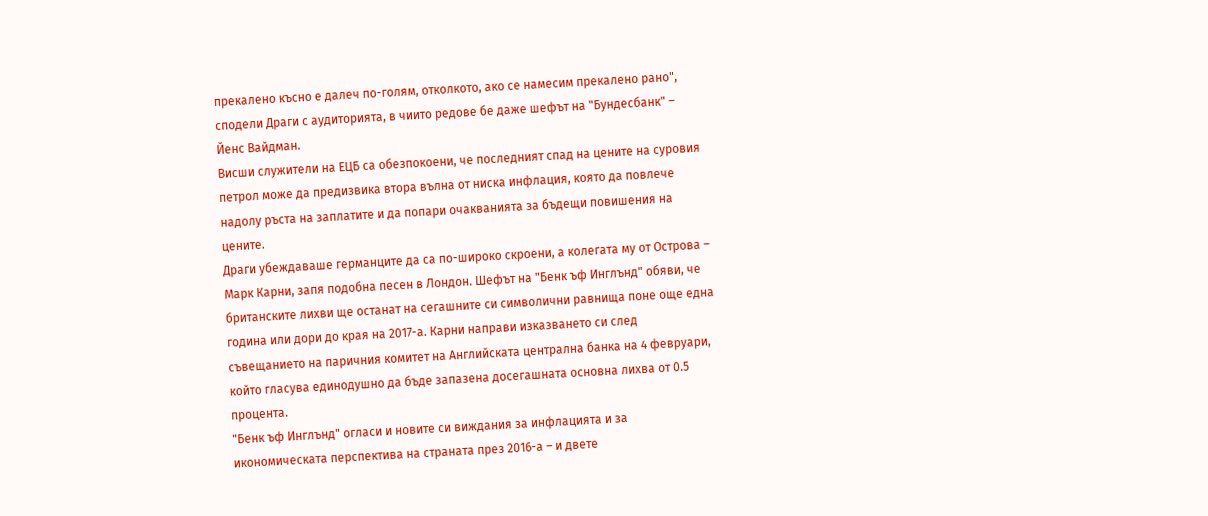прекалено късно е далеч по-голям, отколкото, ако се намесим прекалено рано", сподели Драги с аудиторията, в чиито редове бе даже шефът на "Бундесбанк" – Йенс Вайдман.
Висши служители на ЕЦБ са обезпокоени, че последният спад на цените на суровия петрол може да предизвика втора вълна от ниска инфлация, която да повлече надолу ръста на заплатите и да попари очакванията за бъдещи повишения на цените.
Драги убеждаваше германците да са по-широко скроени, а колегата му от Острова – Марк Карни, запя подобна песен в Лондон. Шефът на "Бенк ъф Инглънд" обяви, че британските лихви ще останат на сегашните си символични равнища поне още една година или дори до края на 2017-а. Карни направи изказването си след съвещанието на паричния комитет на Английската централна банка на 4 февруари, който гласува единодушно да бъде запазена досегашната основна лихва от 0.5 процента.
"Бенк ъф Инглънд" огласи и новите си виждания за инфлацията и за икономическата перспектива на страната през 2016-а – и двете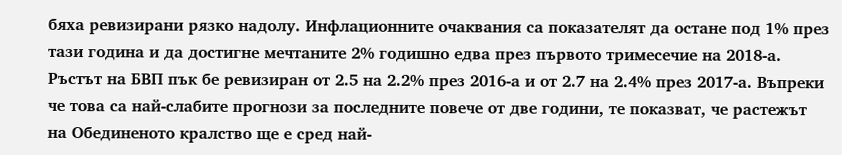бяха ревизирани рязко надолу. Инфлационните очаквания са показателят да остане под 1% през тази година и да достигне мечтаните 2% годишно едва през първото тримесечие на 2018-а. Ръстът на БВП пък бе ревизиран от 2.5 на 2.2% през 2016-а и от 2.7 на 2.4% през 2017-а. Въпреки че това са най-слабите прогнози за последните повече от две години, те показват, че растежът на Обединеното кралство ще е сред най-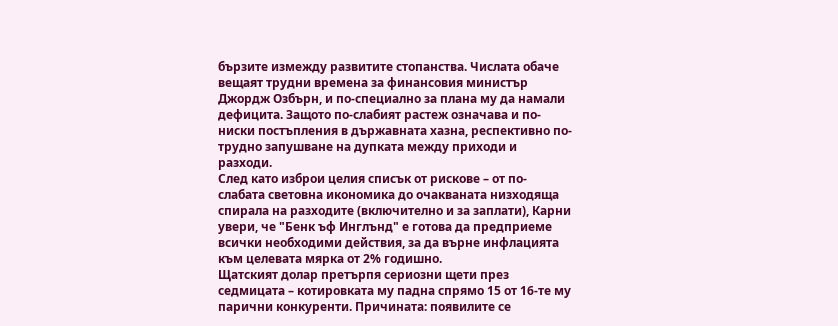бързите измежду развитите стопанства. Числата обаче вещаят трудни времена за финансовия министър Джордж Озбърн, и по-специално за плана му да намали дефицита. Защото по-слабият растеж означава и по-ниски постъпления в държавната хазна, респективно по-трудно запушване на дупката между приходи и разходи.
След като изброи целия списък от рискове – от по-слабата световна икономика до очакваната низходяща спирала на разходите (включително и за заплати), Карни увери, че "Бенк ъф Инглънд" е готова да предприеме всички необходими действия, за да върне инфлацията към целевата мярка от 2% годишно.
Щатският долар претърпя сериозни щети през седмицата – котировката му падна спрямо 15 от 16-те му парични конкуренти. Причината: появилите се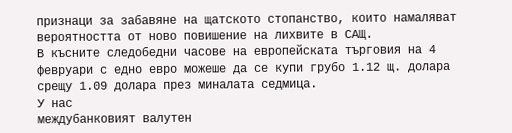признаци за забавяне на щатското стопанство, които намаляват вероятността от ново повишение на лихвите в САЩ.
В късните следобедни часове на европейската търговия на 4 февруари с едно евро можеше да се купи грубо 1.12 щ. долара срещу 1.09 долара през миналата седмица.
У нас
междубанковият валутен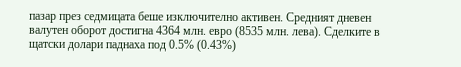пазар през седмицата беше изключително активен. Средният дневен валутен оборот достигна 4364 млн. евро (8535 млн. лева). Сделките в щатски долари паднаха под 0.5% (0.43%)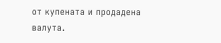от купената и продадена валута.